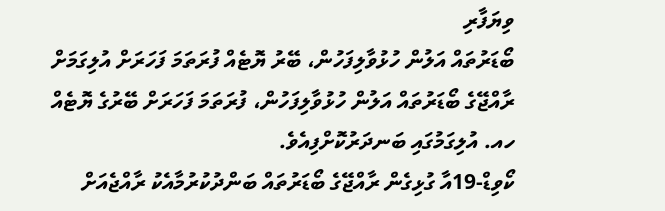ވިޔަފާރި
ބޯޑަރުތައް އަލުން ހުޅުވާލިފަހުން، ބޭރު ޔޮޓެއް ފުރަތަމަ ފަހަރަށް އުލިގަމަށް
ރާއްޖޭގެ ބޯޑަރުތައް އަލުން ހުޅުވާލިފަހުން، ފުރަތަމަ ފަހަރަށް ބޭރުގެ ޔޮޓެއް ހއ. އުލިގަމުގައި ބަނދަރުކޮށްފިއެވެ.
ކޯވިޑް-19އާ ގުޅިގެން ރާއްޖޭގެ ބޯޑަރުތައް ބަންދުކުރުމާއެކު ރާއްޖެއަށް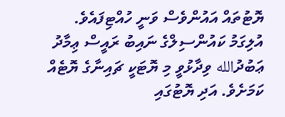ޔޮޓުތައް އައުންވެސް ވަނީ ހުއްޓިފައެވެ. އުލިގަމު ކައުންސިލްގެ ނައިބު ރައީސް ޢިމާދު ޢަބުދުالله ވިދާޅުވީ މި ޔޮޓަކީ ޗައިނާގެ ޔޮޓެއް ކަމަށެވެ. އަދި ޔޮޓުގައި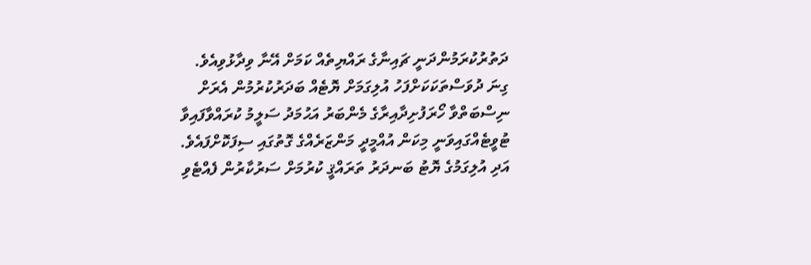ދަތުރުކުރަމުންދަނީ ޗައިނާގެ ރައްޔިތެއް ކަމަށް އޭނާ ވިދާޅުވިއެވެ.
ގިނަ ދުވަސްތަކަކަށްފަހު އުލިގަމަށް ޔޮޓެއް ބަދަރުކުރުމުން އެރަށް ނިސްބަތްވާ ހޯރަފުށިދާއިރާގެ މެންބަރު އަޙުމަދު ސަލީމު ކުރައްވާފައިވާ ޓުވީޓެއްގައިވަނީ މިކަން އުއްމީދީ މަންޒަރެއްގެ ގޮތުގައި ސިފަކޮށްފައެވެ. އަދި އުލިގަމުގެ ޔޮޓު ބަނދަރު ތަރައްޤީ ކުރުމަށް ސަރުކާރުން ފެއްޓެވި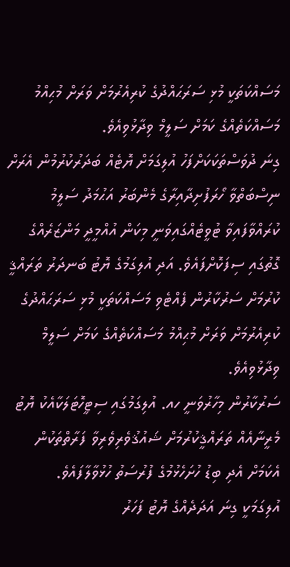މަސައްކަތަކީ މުޅި ސަރަޙައްދުގެ ކުރިއެރުމަށް ވަރަށް މުޙިއްމު މަސައްކަތެއްގެ ކަމަށް ސަލީމް ވިދާޅުވިއެވެ.
ގިނަ ދުވަސްތަކަކަށްފަހު އުލިގަމަށް ޔޮޓެއް ބަދަރުކުރުމުން އެރަށް ނިސްބަތްވާ ހޯރަފުށިދާއިރާގެ މެންބަރު އަޙުމަދު ސަލީމު ކުރައްވާފައިވާ ޓުވީޓެއްގައިވަނީ މިކަން އުއްމީދީ މަންޒަރެއްގެ ގޮތުގައި ސިފަކޮށްފައެވެ. އަދި އުލިގަމުގެ ޔޮޓު ބަނދަރު ތަރައްޤީ ކުރުމަށް ސަރުކާރުން ފެއްޓެވި މަސައްކަތަކީ މުޅި ސަރަޙައްދުގެ ކުރިއެރުމަށް ވަރަށް މުޙިއްމު މަސައްކަތެއްގެ ކަމަށް ސަލީމް ވިދާޅުވިއެވެ.
ސަރުކާރުން މިހާރުވަނީ ހއ. އުލިގަމުގައި ސިޓީހޮޓަލަކާއެކު ޔޮޓު މެރީނާއެއް ތަރައްޤީކުރުމަށް ޝައުޤުވެރިވެރިވާ ފަރާތްތަކުން އެކަމަށް އެދި ބިޑު ހުށަހެޅުމުގެ ފުރުސަތު ހުޅުވާލާފައެވެ.
އުލިގަމަކީ ގިނަ އަދަދެއްގެ ޔޮޓު ފަހަރު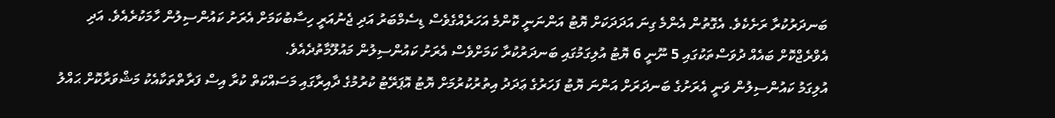ބަނދަރުކުރާ ރަށެކެވެ. އެގޮތުން އެންމެ ގިނަ އަދަދަކަށް ޔޮޓު އަންނަނީ ކޮންމެ އަހަރެއްގެވެސް ޑިސެމްބަރު އަދި ޖެނުއަރީ ހިސާބުކަމަށް އެރަށު ކައުންސިލުން ހާމަކުރެއެވެ. އަދި އެވްރެޖްކޮށް ބައެއް ދުވަސްތަކުގައި 5 ނޫނީ 6 ޔޮޓު އުލިގަމުގައި ބަނދަރުކުރާ ކަމަށްވެސް އެރަށު ކައުންސިލުން މައުލޫމާތުދެއެވެ.
އުލިގަމު ކައުންސިލުން ވަނީ އެރަށުގެ ބަނދަރަށް އަންނަ ޔޮޓު ފަހަރުގެ ޢަދަދު އިތުރުކުރުމަށް ޔޮޓު އޮޕަރޭޓު ކުރުމުގެ ދާއިރާގައި މަސައްކަތް ކުރާ އިސް ފަރާތްތަކާއެކު މަޝްވަރާކޮށް ޙައްލު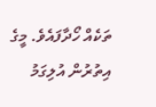ތަކެއް ހޯދާފައެވެ. މީގެ އިތުރުން އުލިގަމު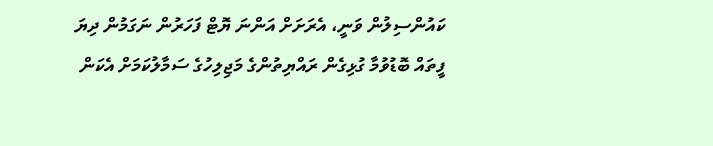ކައުންސިލުން ވަނީ، އެރަށަށް އަންނަ ޔޮޓް ފަހަރުން ނަގަމުން ދިޔަ ފީތައް ބޮޑުވުމާ ގުޅިގެން ރައްޔިތުންގެ މަޖިލިހުގެ ސަމާލުކަމަށް އެކަން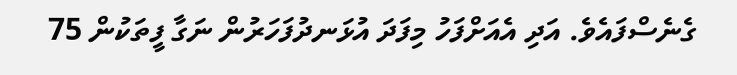ގެނެސްފައެވެ. އަދި އެއަށްފަހު މިފަދަ އުޅަނދުފަހަރުން ނަގާ ފީތަކުން 75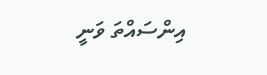އިންސައްތަ ވަނީ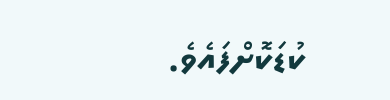ކުޑަކޮށްފައެވެ.